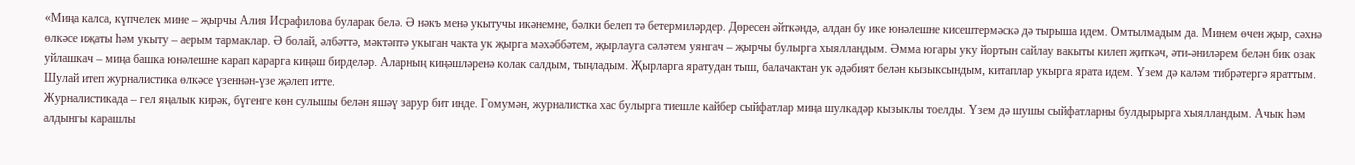«Миңа калса, күпчелек мине – җырчы Алия Исрафилова буларак белә. Ә нәкъ менә укытучы икәнемне, бәлки белеп тә бетермиләрдер. Дөресен әйткәндә, алдан бу ике юнәлешне кисештермәскә дә тырыша идем. Омтылмадым да. Минем өчен җыр, сәхнә өлкәсе иҗаты һәм укыту – аерым тармаклар. Ә болай, әлбәттә, мәктәптә укыган чакта ук җырга мәхәббәтем, җырлауга сәләтем уянгач – җырчы булырга хыялландым. Әмма югары уку йортын сайлау вакыты килеп җиткәч, әти-әниләрем белән бик озак уйлашкач – миңа башка юнәлешне карап карарга киңәш бирделәр. Аларның киңәшләренә колак салдым, тыңладым. Җырларга яратудан тыш, балачактан ук әдәбият белән кызыксындым, китаплар укырга ярата идем. Үзем дә каләм тибрәтергә яраттым. Шулай итеп журналистика өлкәсе үзеннән-үзе җәлеп итте.
Журналистикада – гел яңалык кирәк, бүгенге көн сулышы белән яшәү зарур бит инде. Гомумән, журналистка хас булырга тиешле кайбер сыйфатлар миңа шулкадәр кызыклы тоелды. Үзем дә шушы сыйфатларны булдырырга хыялландым. Ачык һәм алдынгы карашлы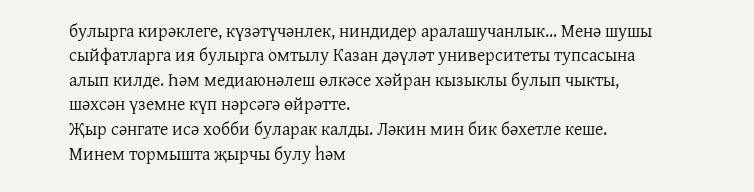булырга кирәклеге, күзәтүчәнлек, ниндидер аралашучанлык… Менә шушы сыйфатларга ия булырга омтылу Казан дәүләт университеты тупсасына алып килде. Һәм медиаюнәлеш өлкәсе хәйран кызыклы булып чыкты, шәхсән үземне күп нәрсәгә өйрәтте.
Җыр сәнгате исә хобби буларак калды. Ләкин мин бик бәхетле кеше. Минем тормышта җырчы булу һәм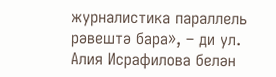журналистика параллель рәвештә бара», – ди ул.
Алия Исрафилова белән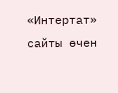«Интертат» сайты өчен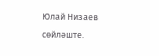Юлай Низаев сөйләште.